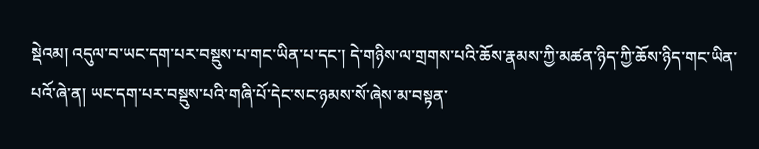སྡེའམ། འདུལ་བ་ཡང་དག་པར་བསྡུས་པ་གང་ཡིན་པ་དང་། དེ་གཉིས་ལ་གྲགས་པའི་ཆོས་རྣམས་ཀྱི་མཚན་ཉིད་ཀྱི་ཆོས་ཉིད་གང་ཡིན་པའོ་ཞེ་ན། ཡང་དག་པར་བསྡུས་པའི་གཞི་པོ་དེང་སང་ཉམས་སོ་ཞེས་མ་བསྟན་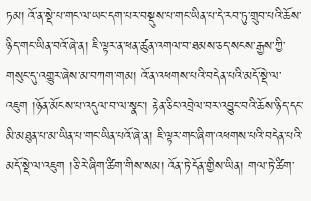ཏམ། འོ་ན་སྡེ་པ་གང་ལ་ཡང་དག་པར་བསྡུས་པ་གང་ཡིན་པ་དེ་རབ་ཏུ་གྲུབ་པའི་ཆོས་ཉིད་གང་ཡིན་བའོ་ཞེ་ན། ཇི་ལྟར་ན་ཕན་ཚུན་འགལ་བ་ཐམས་ཅད་སངས་རྒྱས་ཀྱི་གསུང་དུ་འགྱུར་ཞེས་མ་བཀག་གམ། འོ་ན་འཕགས་པའི་བདེན་པའི་མདོ་སྡེ་ལ་འཇུག །ཉོན་མོངས་པ་འདུལ་བ་ལ་སྣང་། རྟེན་ཅིང་འབྲེལ་བར་འབྱུང་བའི་ཆོས་ཉིད་དང་མི་མཐུན་པ་མ་ཡིན་པ་གང་ཡིན་པའོ་ཞེ་ན། ཇི་ལྟར་གང་ཞིག་འཕགས་པའི་བདེན་པའི་མདོ་སྡེ་ལ་འཇུག །ཅི་རེ་ཞིག་ཚིག་གིས་སམ། འོན་ཏེ་དོན་གྱིས་ཡིན། གལ་ཏེ་ཚིག་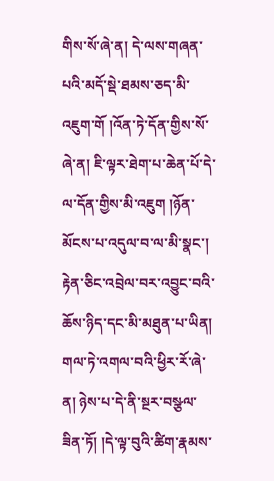གིས་སོ་ཞེ་ན། དེ་ལས་གཞན་པའི་མདོ་སྡེ་ཐམས་ཅད་མི་འཇུག་གོ །འོན་ཏེ་དོན་གྱིས་སོ་ཞེ་ན། ཇི་ལྟར་ཐེག་པ་ཆེན་པོ་དེ་ལ་དོན་གྱིས་མི་འཇུག །ཉོན་མོངས་པ་འདུལ་བ་ལ་མི་སྣང་། རྟེན་ཅིང་འབྲེལ་བར་འབྱུང་བའི་ཆོས་ཉིད་དང་མི་མཐུན་པ་ཡིན། གལ་ཏེ་འགལ་བའི་ཕྱིར་རོ་ཞེ་ན། ཉེས་པ་དེ་ནི་སྔར་བསྩལ་ཟིན་ཏོ། །དེ་ལྟ་བུའི་ཚིག་རྣམས་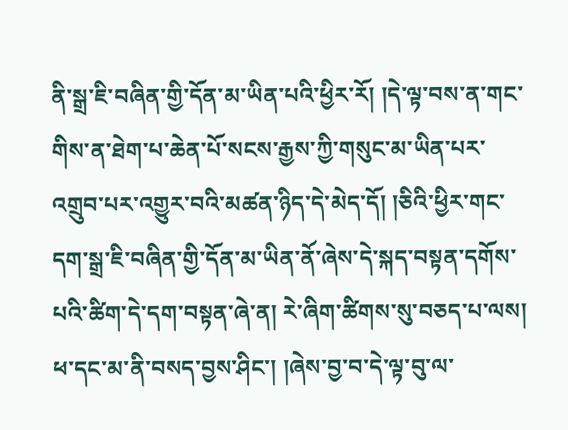ནི་སྒྲ་ཇི་བཞིན་གྱི་དོན་མ་ཡིན་པའི་ཕྱིར་རོ། །དེ་ལྟ་བས་ན་གང་གིས་ན་ཐེག་པ་ཆེན་པོ་སངས་རྒྱས་ཀྱི་གསུང་མ་ཡིན་པར་འགྲུབ་པར་འགྱུར་བའི་མཚན་ཉིད་དེ་མེད་དོ། །ཅིའི་ཕྱིར་གང་དག་སྒྲ་ཇི་བཞིན་གྱི་དོན་མ་ཡིན་ནོ་ཞེས་དེ་སྐད་བསྟན་དགོས་པའི་ཚིག་དེ་དག་བསྟན་ཞེ་ན། རེ་ཞིག་ཚིགས་སུ་བཅད་པ་ལས། ཕ་དང་མ་ནི་བསད་བྱས་ཤིང་། །ཞེས་བྱ་བ་དེ་ལྟ་བུ་ལ་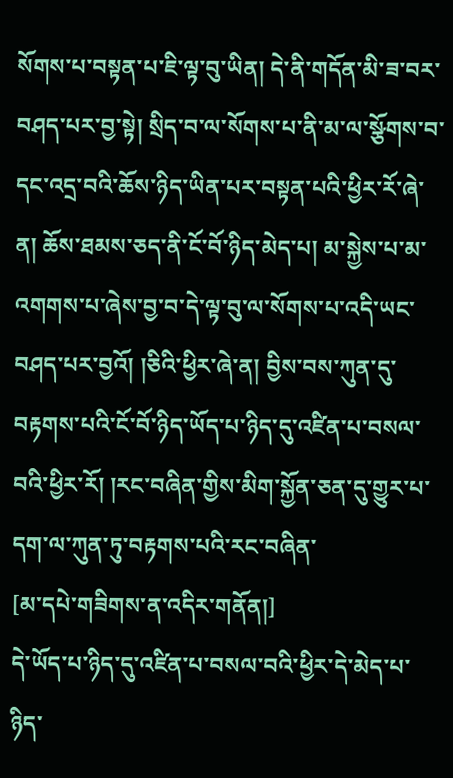སོགས་པ་བསྟན་པ་ཇི་ལྟ་བུ་ཡིན། དེ་ནི་གདོན་མི་ཟ་བར་བཤད་པར་བྱ་སྟེ། སྲིད་བ་ལ་སོགས་པ་ནི་མ་ལ་སྩོགས་བ་དང་འདྲ་བའི་ཆོས་ཉིད་ཡིན་པར་བསྟན་པའི་ཕྱིར་རོ་ཞེ་ན། ཆོས་ཐམས་ཅད་ནི་ངོ་བོ་ཉིད་མེད་པ། མ་སྐྱེས་པ་མ་འགགས་པ་ཞེས་བྱ་བ་དེ་ལྟ་བུ་ལ་སོགས་པ་འདི་ཡང་བཤད་པར་བྱའོ། །ཅིའི་ཕྱིར་ཞེ་ན། བྱིས་བས་ཀུན་དུ་བརྟགས་པའི་ངོ་བོ་ཉིད་ཡོད་པ་ཉིད་དུ་འཛིན་པ་བསལ་བའི་ཕྱིར་རོ། །རང་བཞིན་གྱིས་མིག་སྐྱོན་ཅན་དུ་གྱུར་པ་དག་ལ་ཀུན་ཏུ་བརྟགས་པའི་རང་བཞིན་
[མ་དཔེ་གཟིགས་ན་འདིར་གནོན།]
དེ་ཡོད་པ་ཉིད་དུ་འཛིན་པ་བསལ་བའི་ཕྱིར་དེ་མེད་པ་ཉིད་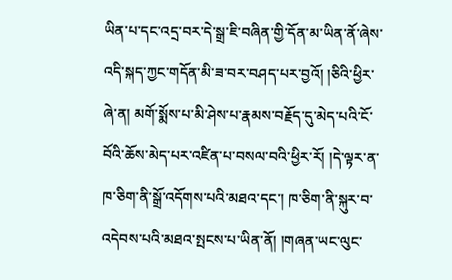ཡིན་པ་དང་འདྲ་བར་དེ་སྒྲ་ཇི་བཞིན་གྱི་དོན་མ་ཡིན་ནོ་ཞེས་འདི་སྐད་ཀྱང་གདོན་མི་ཟ་བར་བཤད་པར་བྱའོ། །ཅིའི་ཕྱིར་ཞེ་ན། མགོ་སྨོས་པ་མི་ཤེས་པ་རྣམས་བརྗོད་དུ་མེད་པའི་ངོ་བོའི་ཆོས་མེད་པར་འཛིན་པ་བསལ་བའི་ཕྱིར་རོ། །དེ་ལྟར་ན་ཁ་ཅིག་ནི་སྒྲོ་འདོགས་པའི་མཐའ་དང་། ཁ་ཅིག་ནི་སྐུར་བ་འདེབས་པའི་མཐའ་སྤངས་པ་ཡིན་ནོ། །གཞན་ཡང་ལུང་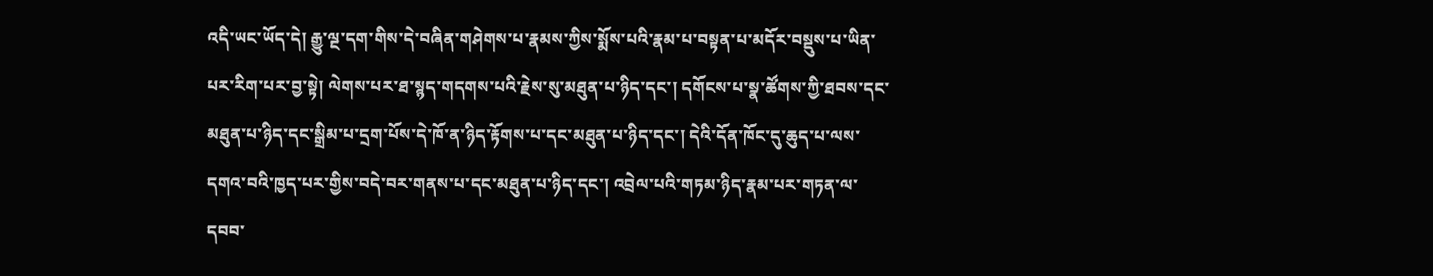འདི་ཡང་ཡོད་དེ། རྒྱུ་ལྔ་དག་གིས་དེ་བཞིན་གཤེགས་པ་རྣམས་ཀྱིས་སྨོས་པའི་རྣམ་པ་བསྟན་པ་མདོར་བསྡུས་པ་ཡིན་པར་རིག་པར་བྱ་སྟེ། ལེགས་པར་ཐ་སྙད་གདགས་པའི་རྗེས་སུ་མཐུན་པ་ཉིད་དང་། དགོངས་པ་སྣ་ཚོགས་ཀྱི་ཐབས་དང་མཐུན་པ་ཉིད་དང་སྒྲིམ་པ་དྲག་པོས་དེ་ཁོ་ན་ཉིད་རྟོགས་པ་དང་མཐུན་པ་ཉིད་དང་། དེའི་དོན་ཁོང་དུ་ཆུད་པ་ལས་དགའ་བའི་ཁྱད་པར་གྱིས་བདེ་བར་གནས་པ་དང་མཐུན་པ་ཉིད་དང་། འབྲེལ་པའི་གཏམ་ཉིད་རྣམ་པར་གཏན་ལ་དབབ་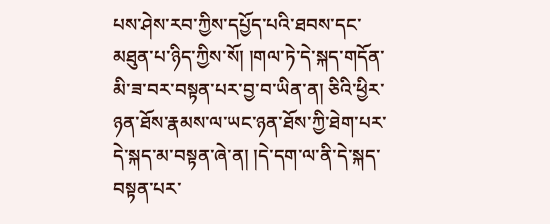པས་ཤེས་རབ་ཀྱིས་དཔྱོད་པའི་ཐབས་དང་མཐུན་པ་ཉིད་ཀྱིས་སོ། །གལ་ཏེ་དེ་སྐད་གདོན་མི་ཟ་བར་བསྟན་པར་བྱ་བ་ཡིན་ན། ཅིའི་ཕྱིར་ཉན་ཐོས་རྣམས་ལ་ཡང་ཉན་ཐོས་ཀྱི་ཐེག་པར་དེ་སྐད་མ་བསྟན་ཞེ་ན། །དེ་དག་ལ་ནི་དེ་སྐད་བསྟན་པར་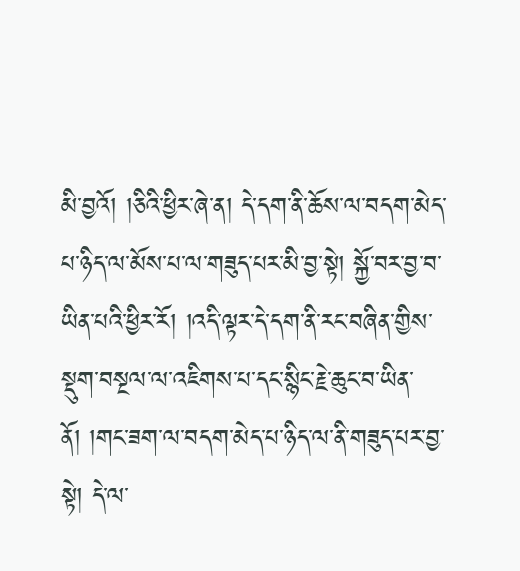མི་བྱའོ། །ཅིའི་ཕྱིར་ཞེ་ན། དེ་དག་ནི་ཆོས་ལ་བདག་མེད་པ་ཉིད་ལ་མོས་པ་ལ་གཟུད་པར་མི་བྱ་སྟེ། སྐྱོ་བར་བྱ་བ་ཡིན་པའི་ཕྱིར་རོ། །འདི་ལྟར་དེ་དག་ནི་རང་བཞིན་གྱིས་སྡུག་བསྔལ་ལ་འཇིགས་པ་དང་སྙིང་རྗེ་ཆུང་བ་ཡིན་ནོ། །གང་ཟག་ལ་བདག་མེད་པ་ཉིད་ལ་ནི་གཟུད་པར་བྱ་སྟེ། དེ་ལ་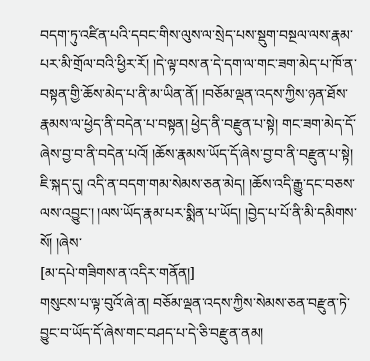བདག་ཏུ་འཛིན་པའི་དབང་གིས་ལུས་ལ་སྲེད་པས་སྡུག་བསྔལ་ལས་རྣམ་པར་མི་གྲོལ་བའི་ཕྱིར་རོ། །དེ་ལྟ་བས་ན་དེ་དག་ལ་གང་ཟག་མེད་པ་ཁོ་ན་བསྟན་གྱི་ཆོས་མེད་པ་ནི་མ་ཡིན་ནོ། །བཅོམ་ལྡན་འདས་ཀྱིས་ཉན་ཐོས་རྣམས་ལ་ཕྱེད་ནི་བདེན་པ་བསྟན། ཕྱེད་ནི་བརྫུན་པ་སྟེ། གང་ཟག་མེད་དོ་ཞེས་བྱ་བ་ནི་བདེན་པའོ། །ཆོས་རྣམས་ཡོད་དོ་ཞེས་བྱ་བ་ནི་བརྫུན་པ་སྟེ། ཇི་སྐད་དུ། འདི་ན་བདག་གམ་སེམས་ཅན་མེད། །ཆོས་འདི་རྒྱུ་དང་བཅས་ལས་འབྱུང་། །ལས་ཡོད་རྣམ་པར་སྨིན་པ་ཡོད། །བྱེད་པ་པོ་ནི་མི་དམིགས་སོ། །ཞེས་
[མ་དཔེ་གཟིགས་ན་འདིར་གནོན།]
གསུངས་པ་ལྟ་བུའོ་ཞེ་ན། བཅོམ་ལྡན་འདས་ཀྱིས་སེམས་ཅན་བརྫུན་ཏེ་བྱུང་བ་ཡོད་དོ་ཞེས་གང་བཤད་པ་དེ་ཅི་བརྫུན་ནམ།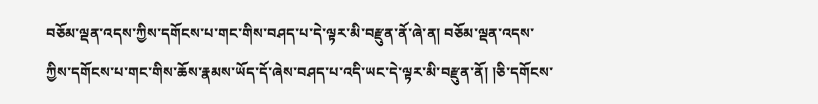བཅོམ་ལྡན་འདས་ཀྱིས་དགོངས་པ་གང་གིས་བཤད་པ་དེ་ལྟར་མི་བརྫུན་ནོ་ཞེ་ན། བཅོམ་ལྡན་འདས་ཀྱིས་དགོངས་པ་གང་གིས་ཆོས་རྣམས་ཡོད་དོ་ཞེས་བཤད་པ་འདི་ཡང་དེ་ལྟར་མི་བརྫུན་ནོ། །ཅི་དགོངས་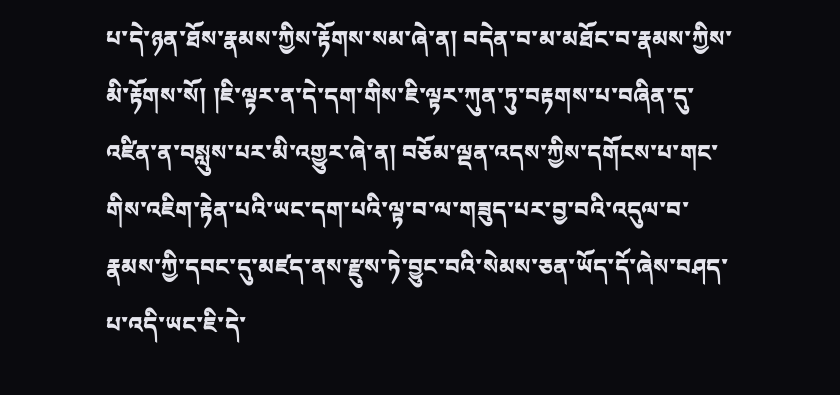པ་དེ་ཉན་ཐོས་རྣམས་ཀྱིས་རྟོགས་སམ་ཞེ་ན། བདེན་བ་མ་མཐོང་བ་རྣམས་ཀྱིས་མི་རྟོགས་སོ། །ཇི་ལྟར་ན་དེ་དག་གིས་ཇི་ལྟར་ཀུན་ཏུ་བརྟགས་པ་བཞིན་དུ་འཛིན་ན་བསླུས་པར་མི་འགྱུར་ཞེ་ན། བཅོམ་ལྡན་འདས་ཀྱིས་དགོངས་པ་གང་གིས་འཇིག་རྟེན་པའི་ཡང་དག་པའི་ལྟ་བ་ལ་གཟུད་པར་བྱ་བའི་འདུལ་བ་རྣམས་ཀྱི་དབང་དུ་མཛད་ནས་རྫུས་ཏེ་བྱུང་བའི་སེམས་ཅན་ཡོད་དོ་ཞེས་བཤད་པ་འདི་ཡང་ཇི་དེ་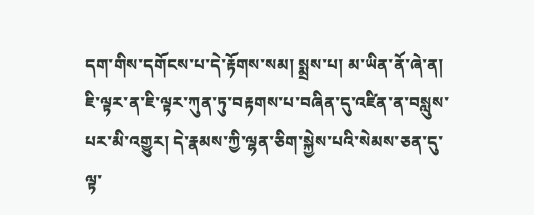དག་གིས་དགོངས་པ་དེ་རྟོགས་སམ། སྨྲས་པ། མ་ཡིན་ནོ་ཞེ་ན། ཇི་ལྟར་ན་ཇི་ལྟར་ཀུན་ཏུ་བརྟགས་པ་བཞིན་དུ་འཛིན་ན་བསླུས་པར་མི་འགྱུར། དེ་རྣམས་ཀྱི་ལྷན་ཅིག་སྐྱེས་པའི་སེམས་ཅན་དུ་ལྟ་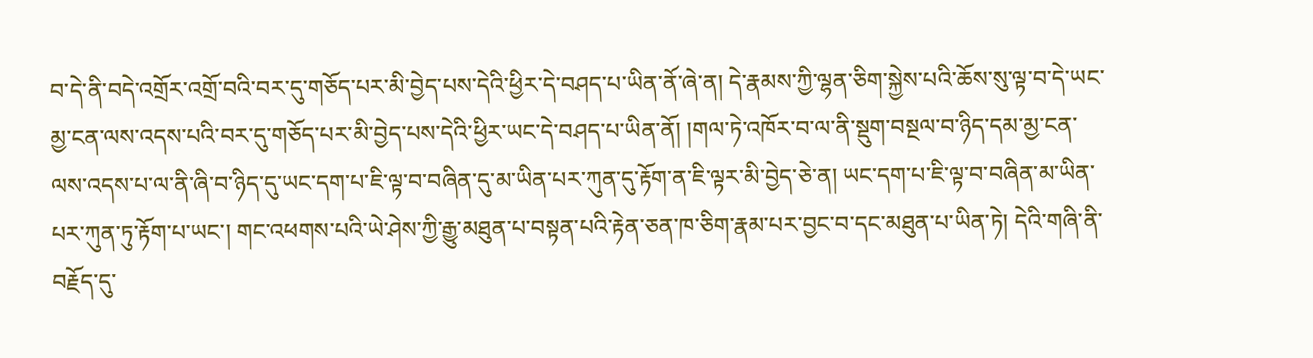བ་དེ་ནི་བདེ་འགྲོར་འགྲོ་བའི་བར་དུ་གཅོད་པར་མི་བྱེད་པས་དེའི་ཕྱིར་དེ་བཤད་པ་ཡིན་ནོ་ཞེ་ན། དེ་རྣམས་ཀྱི་ལྷན་ཅིག་སྐྱེས་པའི་ཆོས་སུ་ལྟ་བ་དེ་ཡང་མྱ་ངན་ལས་འདས་པའི་བར་དུ་གཅོད་པར་མི་བྱེད་པས་དེའི་ཕྱིར་ཡང་དེ་བཤད་པ་ཡིན་ནོ། །གལ་ཏེ་འཁོར་བ་ལ་ནི་སྡུག་བསྔལ་བ་ཉིད་དམ་མྱ་ངན་ལས་འདས་པ་ལ་ནི་ཞི་བ་ཉིད་དུ་ཡང་དག་པ་ཇི་ལྟ་བ་བཞིན་དུ་མ་ཡིན་པར་ཀུན་དུ་རྟོག་ན་ཇི་ལྟར་མི་བྱེད་ཅེ་ན། ཡང་དག་པ་ཇི་ལྟ་བ་བཞིན་མ་ཡིན་པར་ཀུན་ཏུ་རྟོག་པ་ཡང་། གང་འཕགས་པའི་ཡེ་ཤེས་ཀྱི་རྒྱུ་མཐུན་པ་བསྟན་པའི་རྟེན་ཅན་ཁ་ཅིག་རྣམ་པར་བྱང་བ་དང་མཐུན་པ་ཡིན་ཏེ། དེའི་གཞི་ནི་བརྗོད་དུ་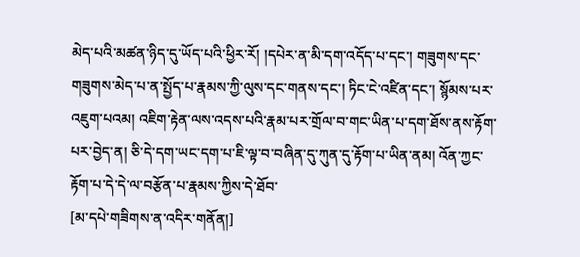མེད་པའི་མཚན་ཉིད་དུ་ཡོད་པའི་ཕྱིར་རོ། །དཔེར་ན་མི་དག་འདོད་པ་དང་། གཟུགས་དང་གཟུགས་མེད་པ་ན་སྤྱོད་པ་རྣམས་ཀྱི་ལུས་དང་གནས་དང་། ཏིང་ངེ་འཛིན་དང་། སྙོམས་པར་འཇུག་པའམ། འཇིག་རྟེན་ལས་འདས་པའི་རྣམ་པར་གྲོལ་བ་གང་ཡིན་པ་དག་ཐོས་ནས་རྟོག་པར་བྱེད་ན། ཅི་དེ་དག་ཡང་དག་པ་ཇི་ལྟ་བ་བཞིན་དུ་ཀུན་དུ་རྟོག་པ་ཡིན་ནམ། འོན་ཀྱང་རྟོག་པ་དེ་དེ་ལ་བརྩོན་པ་རྣམས་ཀྱིས་དེ་ཐོབ་
[མ་དཔེ་གཟིགས་ན་འདིར་གནོན།]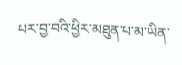པར་བྱ་བའི་ཕྱིར་མཐུན་པ་མ་ཡིན་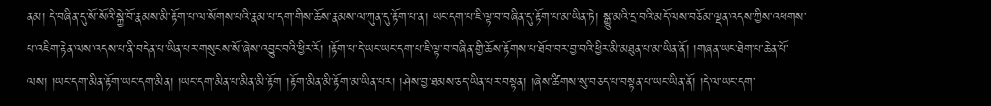ནམ། དེ་བཞིན་དུ་སོ་སོའི་སྐྱེ་བོ་རྣམས་མི་རྟོག་པ་ལ་སོགས་པའི་རྣམ་པ་དག་གིས་ཆོས་རྣམས་ལ་ཀུན་དུ་རྟོག་པ་ན། ཡང་དག་པ་ཇི་ལྟ་བ་བཞིན་དུ་རྟོག་པ་མ་ཡིན་ཏེ། སྒྱུ་མའི་དྲ་བའི་མདོ་ལས་བཅོམ་ལྡན་འདས་ཀྱིས་འཕགས་པ་འཇིག་རྟེན་ལས་འདས་པ་ནི་བདེན་པ་ཡིན་པར་གསུངས་སོ་ཞེས་འབྱུང་བའི་ཕྱིར་རོ། །རྟོག་པ་དེ་ཡང་ཡང་དག་པ་ཇི་ལྟ་བ་བཞིན་གྱི་ཆོས་རྟོགས་པ་ཐོབ་བར་བྱ་བའི་ཕྱིར་མི་མཐུན་པ་མ་ཡིན་ནོ། །གཞན་ཡང་ཐེག་པ་ཆེན་པོ་ལས། །ཡང་དག་མིན་རྟོག་ཡང་དག་མིན། །ཡང་དག་མིན་པ་མིན་མི་རྟོག །རྟོག་མིན་མི་རྟོག་མ་ཡིན་པར། །ཤེས་བྱ་ཐམས་ཅད་ཡིན་པར་བསྟན། །ཞེས་ཚིགས་སུ་བཅད་པ་བསྟན་པ་ཡང་ཡིན་ནོ། །དེ་ལ་ཡང་དག་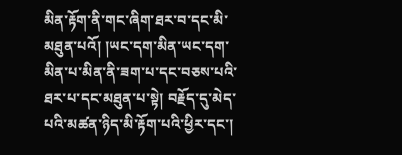མིན་རྟོག་ནི་གང་ཞིག་ཐར་བ་དང་མི་མཐུན་པའོ། །ཡང་དག་མིན་ཡང་དག་མིན་པ་མིན་ནི་ཟག་པ་དང་བཅས་པའི་ཐར་པ་དང་མཐུན་པ་སྟེ། བརྗོད་དུ་མེད་པའི་མཚན་ཉིད་མི་རྟོག་པའི་ཕྱིར་དང་།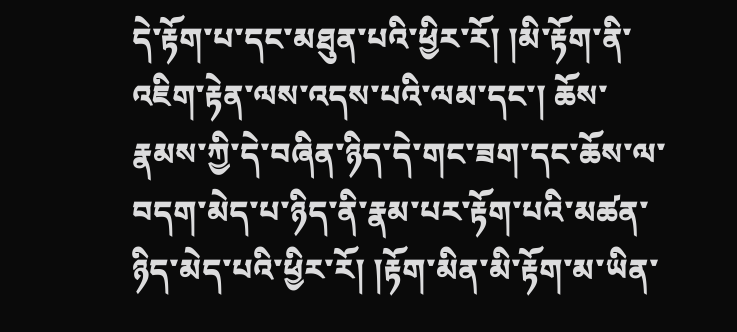དེ་རྟོག་པ་དང་མཐུན་པའི་ཕྱིར་རོ། །མི་རྟོག་ནི་འཇིག་རྟེན་ལས་འདས་པའི་ལམ་དང་། ཆོས་རྣམས་ཀྱི་དེ་བཞིན་ཉིད་དེ་གང་ཟག་དང་ཆོས་ལ་བདག་མེད་པ་ཉིད་ནི་རྣམ་པར་རྟོག་པའི་མཚན་ཉིད་མེད་པའི་ཕྱིར་རོ། །རྟོག་མིན་མི་རྟོག་མ་ཡིན་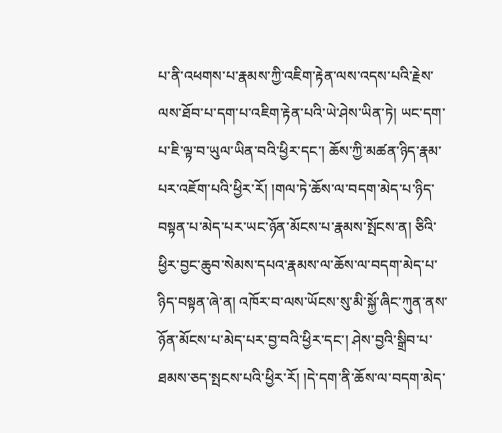པ་ནི་འཕགས་པ་རྣམས་ཀྱི་འཇིག་རྟེན་ལས་འདས་པའི་རྗེས་ལས་ཐོབ་པ་དག་པ་འཇིག་རྟེན་པའི་ཡེ་ཤེས་ཡིན་ཏེ། ཡང་དག་པ་ཇི་ལྟ་བ་ཡུལ་ཡིན་བའི་ཕྱིར་དང་། ཆོས་ཀྱི་མཚན་ཉིད་རྣམ་པར་འཇོག་པའི་ཕྱིར་རོ། །གལ་ཏེ་ཆོས་ལ་བདག་མེད་པ་ཉིད་བསྟན་པ་མེད་པར་ཡང་ཉོན་མོངས་པ་རྣམས་སྤོངས་ན། ཅིའི་ཕྱིར་བྱང་ཆུབ་སེམས་དཔའ་རྣམས་ལ་ཆོས་ལ་བདག་མེད་པ་ཉིད་བསྟན་ཞེ་ན། འཁོར་བ་ལས་ཡོངས་སུ་མི་སྐྱོ་ཞིང་ཀུན་ནས་ཉོན་མོངས་པ་མེད་པར་བྱ་བའི་ཕྱིར་དང་། ཤེས་བྱའི་སྒྲིབ་པ་ཐམས་ཅད་སྤངས་པའི་ཕྱིར་རོ། །དེ་དག་ནི་ཆོས་ལ་བདག་མེད་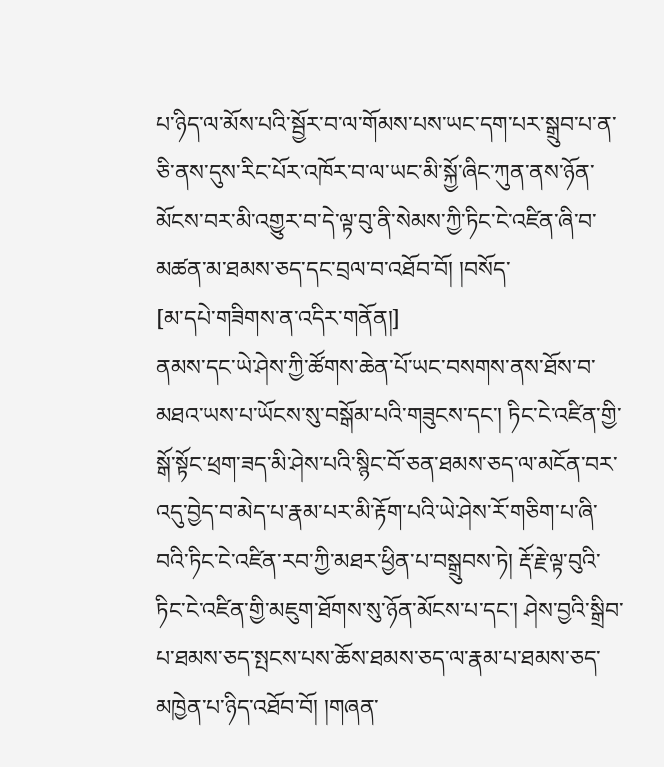པ་ཉིད་ལ་མོས་པའི་སྦྱོར་བ་ལ་གོམས་པས་ཡང་དག་པར་སྒྲུབ་པ་ན་ཅི་ནས་དུས་རིང་པོར་འཁོར་བ་ལ་ཡང་མི་སྐྱོ་ཞིང་ཀུན་ནས་ཉོན་མོངས་བར་མི་འགྱུར་བ་དེ་ལྟ་བུ་ནི་སེམས་ཀྱི་ཏིང་ངེ་འཛིན་ཞི་བ་མཚན་མ་ཐམས་ཅད་དང་བྲལ་བ་འཐོབ་བོ། །བསོད་
[མ་དཔེ་གཟིགས་ན་འདིར་གནོན།]
ནམས་དང་ཡེ་ཤེས་ཀྱི་ཚོགས་ཆེན་པོ་ཡང་བསགས་ནས་ཐོས་བ་མཐའ་ཡས་པ་ཡོངས་སུ་བསྒོམ་པའི་གཟུངས་དང་། ཏིང་ངེ་འཛིན་གྱི་སྒོ་སྟོང་ཕྲག་ཟད་མི་ཤེས་པའི་སྙིང་བོ་ཅན་ཐམས་ཅད་ལ་མངོན་བར་འདུ་བྱེད་བ་མེད་པ་རྣམ་པར་མི་རྟོག་པའི་ཡེ་ཤེས་རོ་གཅིག་པ་ཞི་བའི་ཏིང་ངེ་འཛིན་རབ་ཀྱི་མཐར་ཕྱིན་པ་བསྒྲུབས་ཏེ། རྡོ་རྗེ་ལྟ་བུའི་ཏིང་ངེ་འཛིན་གྱི་མཇུག་ཐོགས་སུ་ཉོན་མོངས་པ་དང་། ཤེས་བྱའི་སྒྲིབ་པ་ཐམས་ཅད་སྤངས་པས་ཆོས་ཐམས་ཅད་ལ་རྣམ་པ་ཐམས་ཅད་མཁྱེན་པ་ཉིད་འཐོབ་བོ། །གཞན་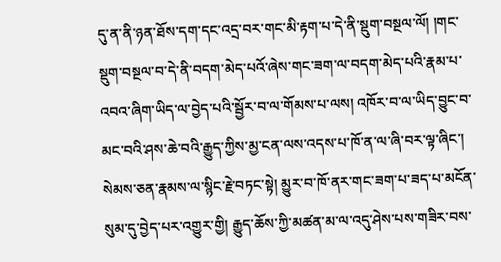དུ་ན་ནི་ཉན་ཐོས་དག་དང་འདྲ་བར་གང་མི་རྟག་པ་དེ་ནི་སྡུག་བསྔལ་ལོ། །གང་སྡུག་བསྔལ་བ་དེ་ནི་བདག་མེད་པའོ་ཞེས་གང་ཟག་ལ་བདག་མེད་པའི་རྣམ་པ་འབའ་ཞིག་ཡིད་ལ་བྱེད་པའི་སྦྱོར་བ་ལ་གོམས་པ་ལས། འཁོར་བ་ལ་ཡིད་བྱུང་བ་མང་བའི་ཤས་ཆེ་བའི་རྒྱུད་ཀྱིས་མྱ་ངན་ལས་འདས་པ་ཁོ་ན་ལ་ཞི་བར་ལྟ་ཞིང་། སེམས་ཅན་རྣམས་ལ་སྙིང་རྗེ་བཏང་སྟེ། མྱུར་བ་ཁོ་ནར་གང་ཟག་པ་ཟད་པ་མངོན་སུམ་དུ་བྱེད་པར་འགྱུར་གྱི། རྒྱུད་ཆོས་ཀྱི་མཚན་མ་ལ་འདུ་ཤེས་པས་གཟིར་བས་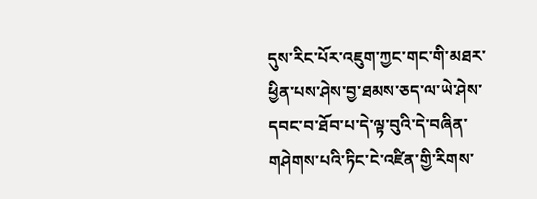དུས་རིང་པོར་འཇུག་ཀྱང་གང་གི་མཐར་ཕྱིན་པས་ཤེས་བྱ་ཐམས་ཅད་ལ་ཡེ་ཤེས་དབང་བ་ཐོབ་པ་དེ་ལྟ་བུའི་དེ་བཞིན་གཤེགས་པའི་ཏིང་ངེ་འཛིན་གྱི་རིགས་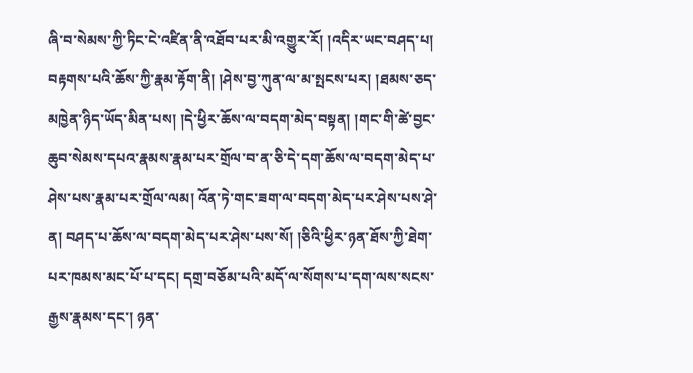ཞི་བ་སེམས་ཀྱི་ཏིང་ངེ་འཛིན་ནི་འཐོབ་པར་མི་འགྱུར་རོ། །འདིར་ཡང་བཤད་པ། བརྟགས་པའི་ཆོས་ཀྱི་རྣམ་རྟོག་ནི། །ཤེས་བྱ་ཀུན་ལ་མ་སྤངས་པར། །ཐམས་ཅད་མཁྱེན་ཉིད་ཡོད་མིན་པས། །དེ་ཕྱིར་ཆོས་ལ་བདག་མེད་བསྟན། །གང་གི་ཚེ་བྱང་ཆུབ་སེམས་དཔའ་རྣམས་རྣམ་པར་གྲོལ་བ་ན་ཅི་དེ་དག་ཆོས་ལ་བདག་མེད་པ་ཤེས་པས་རྣམ་པར་གྲོལ་ལམ། འོན་ཏེ་གང་ཟག་ལ་བདག་མེད་པར་ཤེས་པས་ཤེ་ན། བཤད་པ་ཆོས་ལ་བདག་མེད་པར་ཤེས་པས་སོ། །ཅིའི་ཕྱིར་ཉན་ཐོས་ཀྱི་ཐེག་པར་ཁམས་མང་པོ་པ་དང། དགྲ་བཅོམ་པའི་མདོ་ལ་སོགས་པ་དག་ལས་སངས་རྒྱས་རྣམས་དང་། ཉན་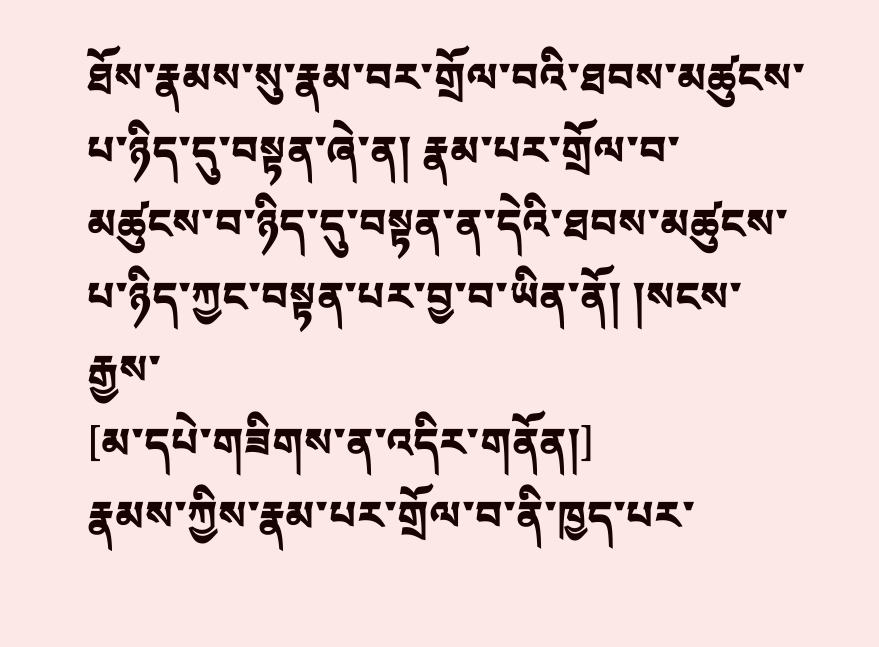ཐོས་རྣམས་སུ་རྣམ་བར་གྲོལ་བའི་ཐབས་མཚུངས་པ་ཉིད་དུ་བསྟན་ཞེ་ན། རྣམ་པར་གྲོལ་བ་མཚུངས་བ་ཉིད་དུ་བསྟན་ན་དེའི་ཐབས་མཚུངས་པ་ཉིད་ཀྱང་བསྟན་པར་བྱ་བ་ཡིན་ནོ། །སངས་རྒྱས་
[མ་དཔེ་གཟིགས་ན་འདིར་གནོན།]
རྣམས་ཀྱིས་རྣམ་པར་གྲོལ་བ་ནི་ཁྱད་པར་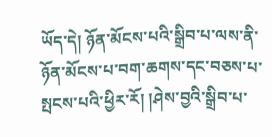ཡོད་དེ། ཉོན་མོངས་པའི་སྒྲིབ་པ་ལས་ནི་ཉོན་མོངས་པ་བག་ཆགས་དང་བཅས་པ་སྤངས་པའི་ཕྱིར་རོ། །ཤེས་བྱའི་སྒྲིབ་པ་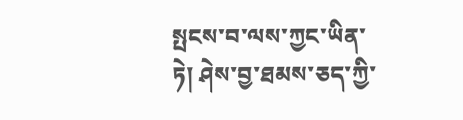སྤངས་བ་ལས་ཀྱང་ཡིན་ཏེ། ཤེས་བྱ་ཐམས་ཅད་ཀྱི་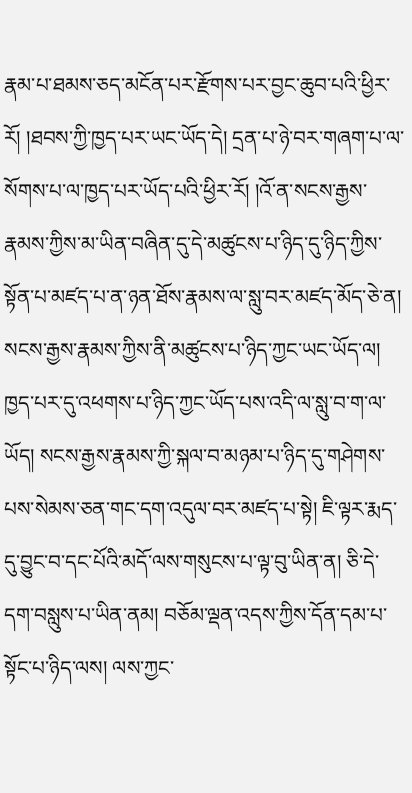རྣམ་པ་ཐམས་ཅད་མངོན་པར་རྫོགས་པར་བྱང་ཆུབ་པའི་ཕྱིར་རོ། །ཐབས་ཀྱི་ཁྱད་པར་ཡང་ཡོད་དེ། དྲན་པ་ཉེ་བར་གཞག་པ་ལ་སོགས་པ་ལ་ཁྱད་པར་ཡོད་པའི་ཕྱིར་རོ། །འོ་ན་སངས་རྒྱས་རྣམས་ཀྱིས་མ་ཡིན་བཞིན་དུ་དེ་མཚུངས་པ་ཉིད་དུ་ཉིད་ཀྱིས་སྟོན་པ་མཛད་པ་ན་ཉན་ཐོས་རྣམས་ལ་སླུ་བར་མཛད་མོད་ཅེ་ན། སངས་རྒྱས་རྣམས་ཀྱིས་ནི་མཚུངས་པ་ཉིད་ཀྱང་ཡང་ཡོད་ལ། ཁྱད་པར་དུ་འཕགས་པ་ཉིད་ཀྱང་ཡོད་པས་འདི་ལ་སླུ་བ་ག་ལ་ཡོད། སངས་རྒྱས་རྣམས་ཀྱི་སྐལ་བ་མཉམ་པ་ཉིད་དུ་གཤེགས་པས་སེམས་ཅན་གང་དག་འདུལ་བར་མཛད་པ་སྟེ། ཇི་ལྟར་རྨད་དུ་བྱུང་བ་དང་པོའི་མདོ་ལས་གསུངས་པ་ལྟ་བུ་ཡིན་ན། ཅི་དེ་དག་བསླུས་པ་ཡིན་ནམ། བཅོམ་ལྡན་འདས་ཀྱིས་དོན་དམ་པ་སྟོང་པ་ཉིད་ལས། ལས་ཀྱང་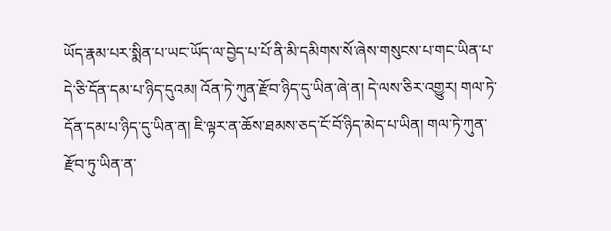ཡོད་རྣམ་པར་སྨིན་པ་ཡང་ཡོད་ལ་བྱེད་པ་པོ་ནི་མི་དམིགས་སོ་ཞེས་གསུངས་པ་གང་ཡིན་པ་དེ་ཅི་དོན་དམ་པ་ཉིད་དུའམ། འོན་ཏེ་ཀུན་རྫོབ་ཉིད་དུ་ཡིན་ཞེ་ན། དེ་ལས་ཅིར་འགྱུར། གལ་ཏེ་དོན་དམ་པ་ཉིད་དུ་ཡིན་ན། ཇི་ལྟར་ན་ཆོས་ཐམས་ཅད་ངོ་བོ་ཉིད་མེད་པ་ཡིན། གལ་ཏེ་ཀུན་རྫོབ་ཏུ་ཡིན་ན་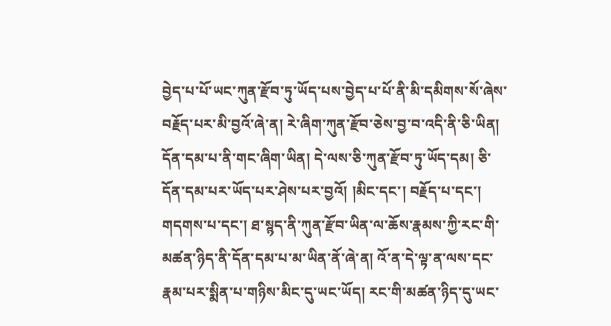བྱེད་པ་པོ་ཡང་ཀུན་རྫོབ་ཏུ་ཡོད་པས་བྱེད་པ་པོ་ནི་མི་དམིགས་སོ་ཞེས་བརྗོད་པར་མི་བྱའོ་ཞེ་ན། རེ་ཞིག་ཀུན་རྫོབ་ཅེས་བྱ་བ་འདི་ནི་ཅི་ཡིན། དོན་དམ་པ་ནི་གང་ཞིག་ཡིན། དེ་ལས་ཅི་ཀུན་རྫོབ་ཏུ་ཡོད་དམ། ཅི་དོན་དམ་པར་ཡོད་པར་ཤེས་པར་བྱའོ། །མིང་དང་། བརྗོད་པ་དང་། གདགས་པ་དང་། ཐ་སྙད་ནི་ཀུན་རྫོབ་ཡིན་ལ་ཆོས་རྣམས་ཀྱི་རང་གི་མཚན་ཉིད་ནི་དོན་དམ་པ་མ་ཡིན་ནོ་ཞེ་ན། འོ་ན་དེ་ལྟ་ན་ལས་དང་རྣམ་པར་སྨིན་པ་གཉིས་མིང་དུ་ཡང་ཡོད། རང་གི་མཚན་ཉིད་དུ་ཡང་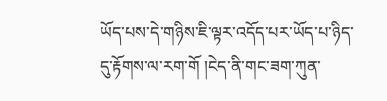ཡོད་པས་དེ་གཉིས་ཇི་ལྟར་འདོད་པར་ཡོད་པ་ཉིད་དུ་རྟོགས་ལ་རག་གོ །ངེད་ནི་གང་ཟག་ཀུན་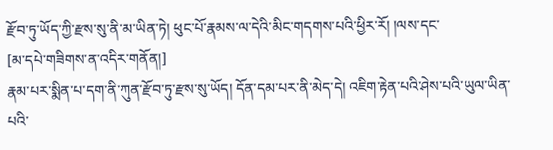རྫོབ་ཏུ་ཡོད་ཀྱི་རྫས་སུ་ནི་མ་ཡིན་ཏེ། ཕུང་པོ་རྣམས་ལ་དེའི་མིང་གདགས་པའི་ཕྱིར་རོ། །ལས་དང་
[མ་དཔེ་གཟིགས་ན་འདིར་གནོན།]
རྣམ་པར་སྨིན་པ་དག་ནི་ཀུན་རྫོབ་ཏུ་རྫས་སུ་ཡོད། དོན་དམ་པར་ནི་མེད་དེ། འཇིག་རྟེན་པའི་ཤེས་པའི་ཡུལ་ཡིན་པའི་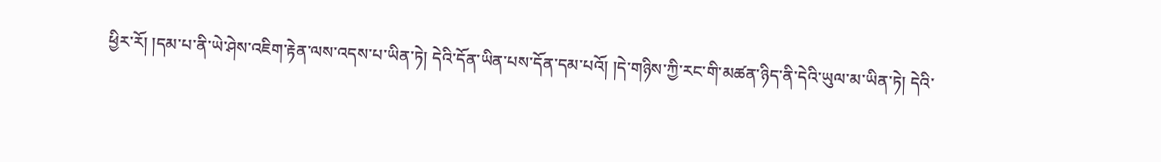ཕྱིར་རོ། །དམ་པ་ནི་ཡེ་ཤེས་འཇིག་རྟེན་ལས་འདས་པ་ཡིན་ཏེ། དེའི་དོན་ཡིན་པས་དོན་དམ་པའོ། །དེ་གཉིས་ཀྱི་རང་གི་མཚན་ཉིད་ནི་དེའི་ཡུལ་མ་ཡིན་ཏེ། དེའི་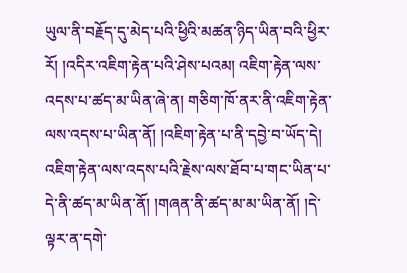ཡུལ་ནི་བརྗོད་དུ་མེད་པའི་ཕྱིའི་མཚན་ཉིད་ཡིན་བའི་ཕྱིར་རོ། །འདིར་འཇིག་རྟེན་པའི་ཤེས་པའམ། འཇིག་རྟེན་ལས་འདས་པ་ཚད་མ་ཡིན་ཞེ་ན། གཅིག་ཁོ་ནར་ནི་འཇིག་རྟེན་ལས་འདས་པ་ཡིན་ནོ། །འཇིག་རྟེན་པ་ནི་དབྱེ་བ་ཡོད་དེ། འཇིག་རྟེན་ལས་འདས་པའི་རྗེས་ལས་ཐོབ་པ་གང་ཡིན་པ་དེ་ནི་ཚད་མ་ཡིན་ནོ། །གཞན་ནི་ཚད་མ་མ་ཡིན་ནོ། །དེ་ལྟར་ན་དགེ་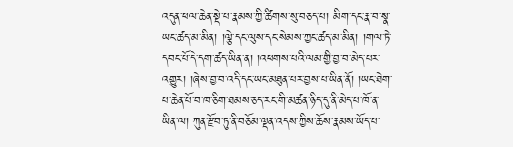འདུན་ཕལ་ཆེན་སྡེ་པ་རྣམས་ཀྱི་ཚིགས་སུ་བཅད་པ། མིག་དང་རྣ་བ་སྣ་ཡང་ཚད་མ་མིན། །ལྕེ་དང་ལུས་དང་སེམས་ཀྱང་ཚད་མ་མིན། །གལ་ཏེ་དབང་པོ་དེ་དག་ཚད་ཡིན་ན། །འཕགས་པའི་ལམ་གྱི་བྱ་བ་མེད་པར་འགྱུར། །ཞེས་བྱ་བ་འདི་དང་ཡང་མཐུན་པར་བྱས་པ་ཡིན་ནོ། །ཡང་ཐེག་པ་ཆེན་པོ་བ་ཁ་ཅིག་ཐམས་ཅད་རང་གི་མཚན་ཉིད་དུ་ནི་མེད་པ་ཁོ་ན་ཡིན་ལ། ཀུན་རྫོབ་ཏུ་ནི་བཅོམ་ལྡན་འདས་ཀྱིས་ཆོས་རྣམས་ཡོད་པ་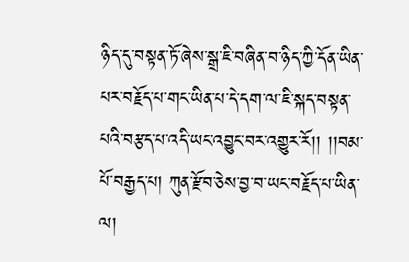ཉིད་དུ་བསྟན་ཏོ་ཞེས་སྒྲ་ཇི་བཞིན་བ་ཉིད་ཀྱི་དོན་ཡིན་པར་བརྗོད་པ་གང་ཡིན་པ་དེ་དག་ལ་ཇི་སྐད་བསྟན་པའི་བརྩད་པ་འདི་ཡང་འབྱུང་བར་འགྱུར་རོ།། །།བམ་པོ་བརྒྱད་པ། ཀུན་རྫོབ་ཅེས་བྱ་བ་ཡང་བརྗོད་པ་ཡིན་ལ།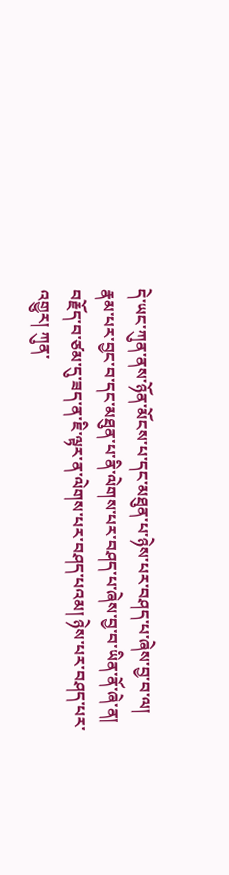དེ་ཡང་ཀུན་ནས་ཉོན་མོངས་པ་དང་མཐུན་པ་ཉེས་པར་བཤད་པ་ཞེས་བྱ་བ་ལ། རྣམ་པར་བྱང་བ་དང་མཐུན་པ་ནི་ལེགས་པར་བཤད་པ་ཞེས་བྱ་བ་ཡིན་ནོ་ཞེ་ན། བརྗོད་བ་ཙམ་དུ་ཟད་ན་ཇི་ལྟར་ན་ལེགས་པར་བཤད་པའམ། ཉེས་པར་བཤད་པར་འགྱུར། ཀུན་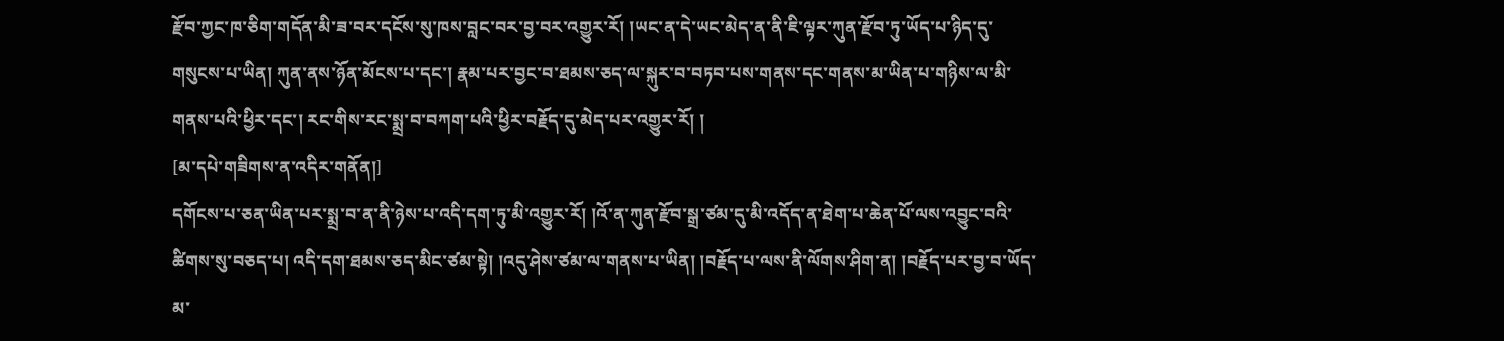རྫོབ་ཀྱང་ཁ་ཅིག་གདོན་མི་ཟ་བར་དངོས་སུ་ཁས་བླང་བར་བྱ་བར་འགྱུར་རོ། །ཡང་ན་དེ་ཡང་མེད་ན་ནི་ཇི་ལྟར་ཀུན་རྫོབ་ཏུ་ཡོད་པ་ཉིད་དུ་གསུངས་པ་ཡིན། ཀུན་ནས་ཉོན་མོངས་པ་དང་། རྣམ་པར་བྱང་བ་ཐམས་ཅད་ལ་སྐུར་བ་བཏབ་པས་གནས་དང་གནས་མ་ཡིན་པ་གཉིས་ལ་མི་གནས་པའི་ཕྱིར་དང་། རང་གིས་རང་སྨྲ་བ་བཀག་པའི་ཕྱིར་བརྗོད་དུ་མེད་པར་འགྱུར་རོ། །
[མ་དཔེ་གཟིགས་ན་འདིར་གནོན།]
དགོངས་པ་ཅན་ཡིན་པར་སྨྲ་བ་ན་ནི་ཉེས་པ་འདི་དག་ཏུ་མི་འགྱུར་རོ། །འོ་ན་ཀུན་རྫོབ་སྒྲ་ཙམ་དུ་མི་འདོད་ན་ཐེག་པ་ཆེན་པོ་ལས་འབྱུང་བའི་ཚིགས་སུ་བཅད་པ། འདི་དག་ཐམས་ཅད་མིང་ཙམ་སྟེ། །འདུ་ཤེས་ཙམ་ལ་གནས་པ་ཡིན། །བརྗོད་པ་ལས་ནི་ལོགས་ཤིག་ན། །བརྗོད་པར་བྱ་བ་ཡོད་མ་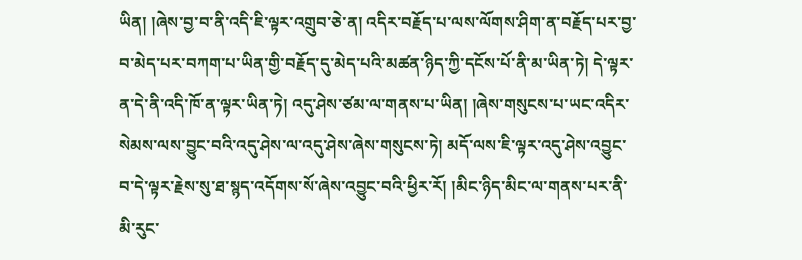ཡིན། །ཞེས་བྱ་བ་ནི་འདི་ཇི་ལྟར་འགྲུབ་ཅེ་ན། འདིར་བརྗོད་པ་ལས་ལོགས་ཤིག་ན་བརྗོད་པར་བྱ་བ་མེད་པར་བཀག་པ་ཡིན་གྱི་བརྗོད་དུ་མེད་པའི་མཚན་ཉིད་ཀྱི་དངོས་པོ་ནི་མ་ཡིན་ཏེ། དེ་ལྟར་ན་དེ་ནི་འདི་ཁོ་ན་ལྟར་ཡིན་ཏེ། འདུ་ཤེས་ཙམ་ལ་གནས་པ་ཡིན། །ཞེས་གསུངས་པ་ཡང་འདིར་སེམས་ལས་བྱུང་བའི་འདུ་ཤེས་ལ་འདུ་ཤེས་ཞེས་གསུངས་ཏེ། མདོ་ལས་ཇི་ལྟར་འདུ་ཤེས་འབྱུང་བ་དེ་ལྟར་རྗེས་སུ་ཐ་སྙད་འདོགས་སོ་ཞེས་འབྱུང་བའི་ཕྱིར་རོ། །མིང་ཉིད་མིང་ལ་གནས་པར་ནི་མི་རུང་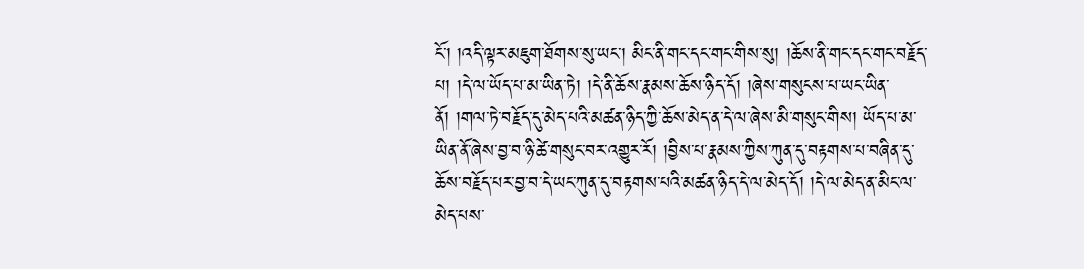ངོ་། །འདི་ལྟར་མཇུག་ཐོགས་སུ་ཡང་། མིང་ནི་གང་དང་གང་གིས་སུ། །ཆོས་ནི་གང་དང་གང་བརྗོད་པ། །དེ་ལ་ཡོད་པ་མ་ཡིན་ཏེ། །དེ་ནི་ཆོས་རྣམས་ཆོས་ཉིད་དོ། །ཞེས་གསུངས་པ་ཡང་ཡིན་ནོ། །གལ་ཏེ་བརྗོད་དུ་མེད་པའི་མཚན་ཉིད་ཀྱི་ཆོས་མེད་ན་དེ་ལ་ཞེས་མི་གསུང་གིས། ཡོད་པ་མ་ཡིན་ནོ་ཞེས་བྱ་བ་ཉི་ཚེ་གསུང་བར་འགྱུར་རོ། །བྱིས་པ་རྣམས་ཀྱིས་ཀུན་དུ་བརྟགས་པ་བཞིན་དུ་ཆོས་བརྗོད་པར་བྱ་བ་དེ་ཡང་ཀུན་དུ་བརྟགས་པའི་མཚན་ཉིད་དེ་ལ་མེད་དོ། །དེ་ལ་མེད་ན་མིང་ལ་མེད་པས་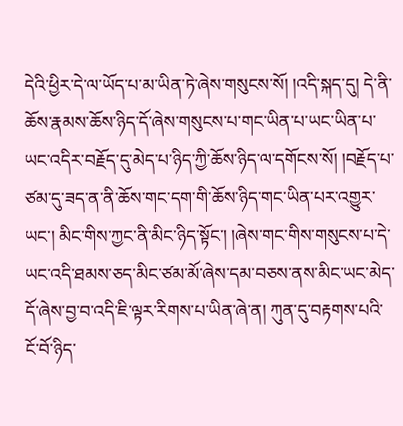དེའི་ཕྱིར་དེ་ལ་ཡོད་པ་མ་ཡིན་ཏེ་ཞེས་གསུངས་སོ། །འདི་སྐད་དུ། དེ་ནི་ཆོས་རྣམས་ཆོས་ཉིད་དོ་ཞེས་གསུངས་པ་གང་ཡིན་པ་ཡང་ཡིན་པ་ཡང་འདིར་བརྗོད་དུ་མེད་པ་ཉིད་ཀྱི་ཆོས་ཉིད་ལ་དགོངས་སོ། །བརྗོད་པ་ཙམ་དུ་ཟད་ན་ནི་ཆོས་གང་དག་གི་ཆོས་ཉིད་གང་ཡིན་པར་འགྱུར་ཡང་། མིང་གིས་ཀྱང་ནི་མིང་ཉིད་སྟོང་། །ཞེས་གང་གིས་གསུངས་པ་དེ་ཡང་འདི་ཐམས་ཅད་མིང་ཙམ་མོ་ཞེས་དམ་བཅས་ནས་མིང་ཡང་མེད་དོ་ཞེས་བྱ་བ་འདི་ཇི་ལྟར་རིགས་པ་ཡིན་ཞེ་ན། ཀུན་དུ་བརྟགས་པའི་ངོ་བོ་ཉིད་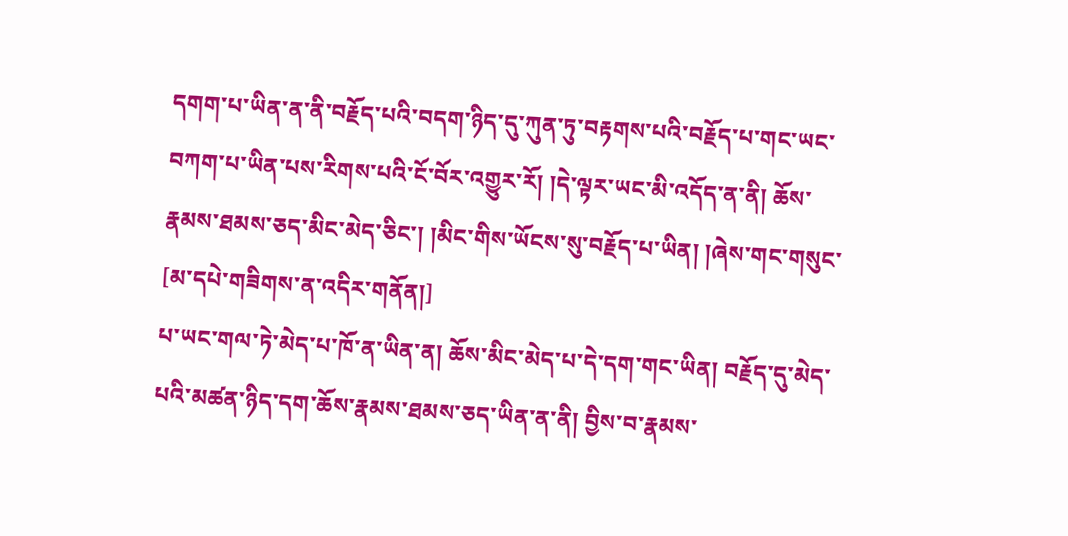དགག་པ་ཡིན་ན་ནི་བརྗོད་པའི་བདག་ཉིད་དུ་ཀུན་ཏུ་བརྟགས་པའི་བརྗོད་པ་གང་ཡང་བཀག་པ་ཡིན་པས་རིགས་པའི་ངོ་བོར་འགྱུར་རོ། །དེ་ལྟར་ཡང་མི་འདོད་ན་ནི། ཆོས་རྣམས་ཐམས་ཅད་མིང་མེད་ཅིང་། །མིང་གིས་ཡོངས་སུ་བརྗོད་པ་ཡིན། །ཞེས་གང་གསུང་
[མ་དཔེ་གཟིགས་ན་འདིར་གནོན།]
པ་ཡང་གལ་ཏེ་མེད་པ་ཁོ་ན་ཡིན་ན། ཆོས་མིང་མེད་པ་དེ་དག་གང་ཡིན། བརྗོད་དུ་མེད་པའི་མཚན་ཉིད་དག་ཆོས་རྣམས་ཐམས་ཅད་ཡིན་ན་ནི། བྱིས་བ་རྣམས་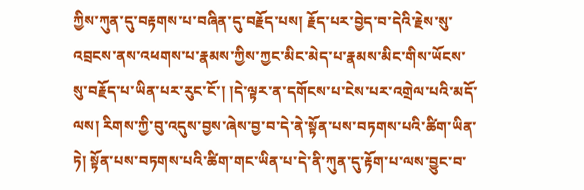ཀྱིས་ཀུན་དུ་བརྟགས་པ་བཞིན་དུ་བརྗོད་པས། རྗོད་པར་བྱེད་བ་དེའི་རྗེས་སུ་འབྲངས་ནས་འཕགས་པ་རྣམས་ཀྱིས་ཀྱང་མིང་མེད་པ་རྣམས་མིང་གིས་ཡོངས་སུ་བརྗོད་པ་ཡིན་པར་རུང་ངོ་། །དེ་ལྟར་ན་དགོངས་པ་ངེས་པར་འགྲེལ་པའི་མདོ་ལས། རིགས་ཀྱི་བུ་འདུས་བྱས་ཞེས་བྱ་བ་དེ་ནེ་སྟོན་པས་བཏགས་པའི་ཚིག་ཡིན་ཏེ། སྟོན་པས་བཏགས་པའི་ཚིག་གང་ཡིན་པ་དེ་ནི་ཀུན་དུ་རྟོག་པ་ལས་བྱུང་བ་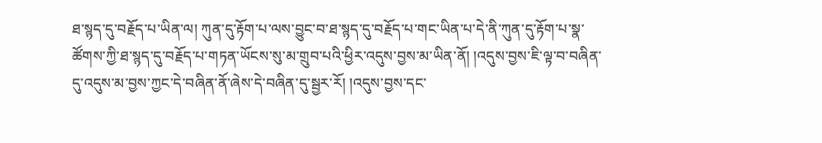ཐ་སྙད་དུ་བརྗོད་པ་ཡིན་ལ། ཀུན་དུ་རྟོག་པ་ལས་བྱུང་བ་ཐ་སྙད་དུ་བརྗོད་པ་གང་ཡིན་པ་དེ་ནི་ཀུན་དུ་རྟོག་པ་སྣ་ཚོགས་ཀྱི་ཐ་སྙད་དུ་བརྗོད་པ་གཏན་ཡོངས་སུ་མ་གྲུབ་པའི་ཕྱིར་འདུས་བྱས་མ་ཡིན་ནོ། །འདུས་བྱས་ཇི་ལྟ་བ་བཞིན་དུ་འདུས་མ་བྱས་ཀྱང་དེ་བཞིན་ནོ་ཞེས་དེ་བཞིན་དུ་སྦྱར་རོ། །འདུས་བྱས་དང་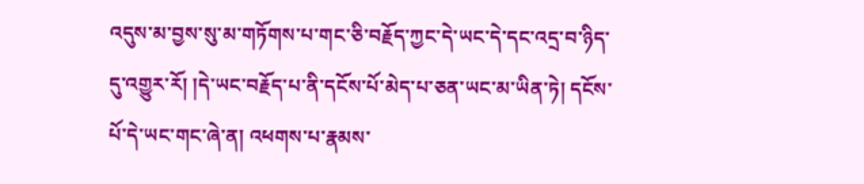འདུས་མ་བྱས་སུ་མ་གཏོགས་པ་གང་ཅི་བརྗོད་ཀྱང་དེ་ཡང་དེ་དང་འདྲ་བ་ཉིད་དུ་འགྱུར་རོ། །དེ་ཡང་བརྗོད་པ་ནི་དངོས་པོ་མེད་པ་ཅན་ཡང་མ་ཡིན་ཏེ། དངོས་པོ་དེ་ཡང་གང་ཞེ་ན། འཕགས་པ་རྣམས་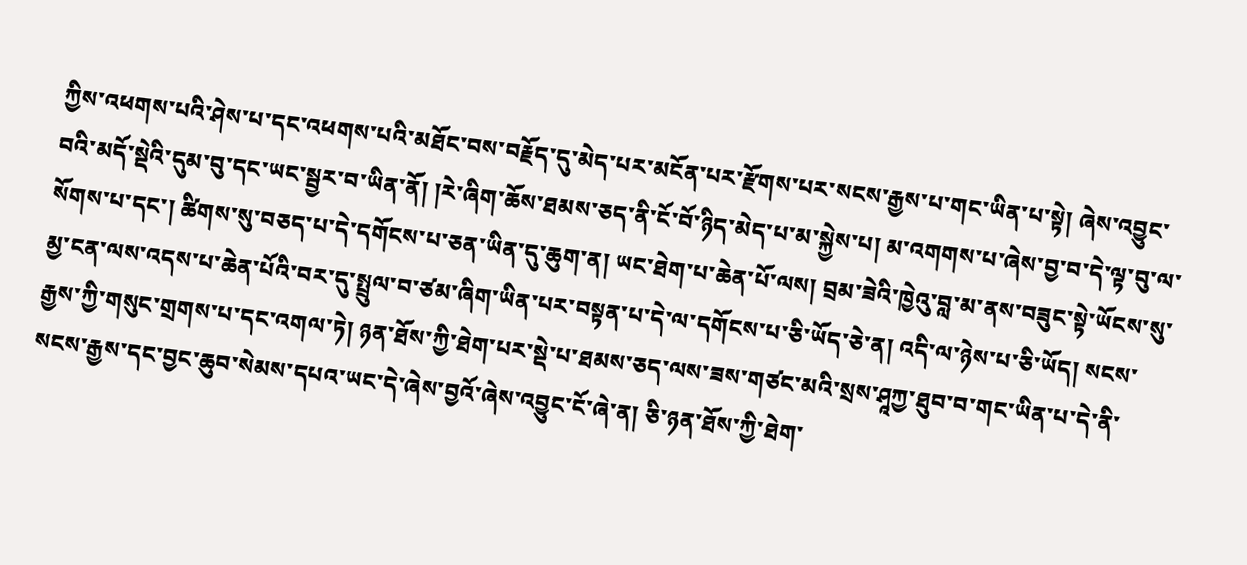ཀྱིས་འཕགས་པའི་ཤེས་པ་དང་འཕགས་པའི་མཐོང་བས་བརྗོད་དུ་མེད་པར་མངོན་པར་རྫོགས་པར་སངས་རྒྱས་པ་གང་ཡིན་པ་སྟེ། ཞེས་འབྱུང་བའི་མདོ་སྡེའི་དུམ་བུ་དང་ཡང་སྦྱར་བ་ཡིན་ནོ། །རེ་ཞིག་ཆོས་ཐམས་ཅད་ནི་ངོ་བོ་ཉིད་མེད་པ་མ་སྐྱེས་པ། མ་འགགས་པ་ཞེས་བྱ་བ་དེ་ལྟ་བུ་ལ་སོགས་པ་དང་། ཚིགས་སུ་བཅད་པ་དེ་དགོངས་པ་ཅན་ཡིན་དུ་ཆུག་ན། ཡང་ཐེག་པ་ཆེན་པོ་ལས། བྲམ་ཟེའི་ཁྱེའུ་བླ་མ་ནས་བཟུང་སྟེ་ཡོངས་སུ་མྱ་ངན་ལས་འདས་པ་ཆེན་པོའི་བར་དུ་སྤྲུལ་བ་ཙམ་ཞིག་ཡིན་པར་བསྟན་པ་དེ་ལ་དགོངས་པ་ཅི་ཡོད་ཅེ་ན། འདི་ལ་ཉེས་པ་ཅི་ཡོད། སངས་རྒྱས་ཀྱི་གསུང་གྲགས་པ་དང་འགལ་ཏེ། ཉན་ཐོས་ཀྱི་ཐེག་པར་སྡེ་པ་ཐམས་ཅད་ལས་ཟས་གཙང་མའི་སྲས་ཤཱཀྱ་ཐུབ་བ་གང་ཡིན་པ་དེ་ནི་སངས་རྒྱས་དང་བྱང་ཆུབ་སེམས་དཔའ་ཡང་དེ་ཞེས་བྱའོ་ཞེས་འབྱུང་ངོ་ཞེ་ན། ཅི་ཉན་ཐོས་ཀྱི་ཐེག་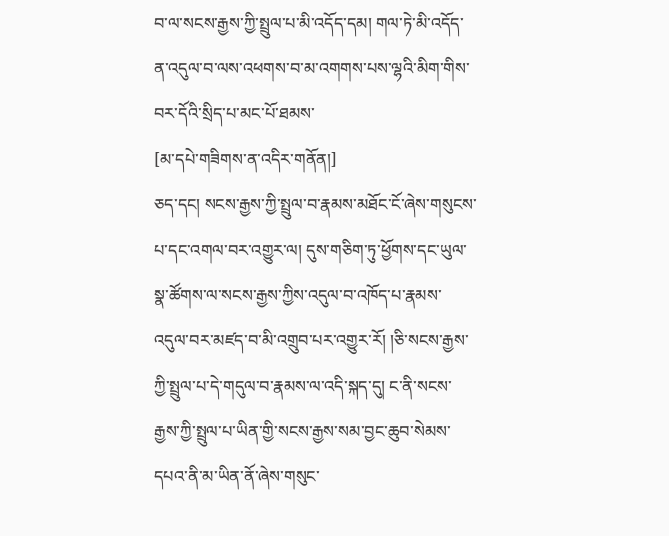བ་ལ་སངས་རྒྱས་ཀྱི་སྤྲུལ་པ་མི་འདོད་དམ། གལ་ཏེ་མི་འདོད་ན་འདུལ་བ་ལས་འཕགས་བ་མ་འགགས་པས་ལྷའི་མིག་གིས་བར་དོའི་སྲིད་པ་མང་པོ་ཐམས་
[མ་དཔེ་གཟིགས་ན་འདིར་གནོན།]
ཅད་དང། སངས་རྒྱས་ཀྱི་སྤྲུལ་བ་རྣམས་མཐོང་ངོ་ཞེས་གསུངས་པ་དང་འགལ་བར་འགྱུར་ལ། དུས་གཅིག་ཏུ་ཕྱོགས་དང་ཡུལ་སྣ་ཚོགས་ལ་སངས་རྒྱས་ཀྱིས་འདུལ་བ་འཁོད་པ་རྣམས་འདུལ་བར་མཛད་བ་མི་འགྲུབ་པར་འགྱུར་རོ། །ཅི་སངས་རྒྱས་ཀྱི་སྤྲུལ་པ་དེ་གདུལ་བ་རྣམས་ལ་འདི་སྐད་དུ། ང་ནི་སངས་རྒྱས་ཀྱི་སྤྲུལ་པ་ཡིན་གྱི་སངས་རྒྱས་སམ་བྱང་ཆུབ་སེམས་དཔའ་ནི་མ་ཡིན་ནོ་ཞེས་གསུང་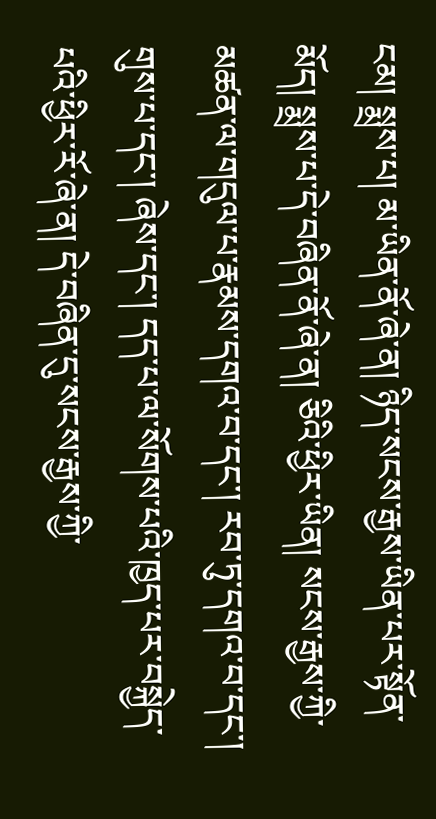ངམ། སྨྲས་པ། མ་ཡིན་ནོ་ཞེ་ན། ཉིད་སངས་རྒྱས་ཡིན་པར་སྟོན་མོད། སྨྲས་པ་དེ་བཞིན་ནོ་ཞེ་ན། ཅིའི་ཕྱིར་ཡིན། སངས་རྒྱས་ཀྱི་མཚན་ལ་གདུལ་པ་རྣམས་དགའ་བ་དང་། རབ་ཏུ་དགའ་བ་དང་། གུས་པ་དང་། ཞེས་དང་། དད་པ་ལ་སོགས་པའི་ཁྱད་པར་བསྐྱེད་པའི་ཕྱིར་རོ་ཞེ་ན། དེ་བཞིན་དུ་སངས་རྒྱས་ཀྱི་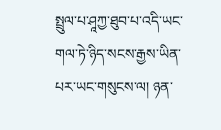སྤྲུལ་པ་ཤཱཀྱ་ཐུབ་པ་འདི་ཡང་གལ་ཏེ་ཉིད་སངས་རྒྱས་ཡིན་པར་ཡང་གསུངས་ལ། ཉན་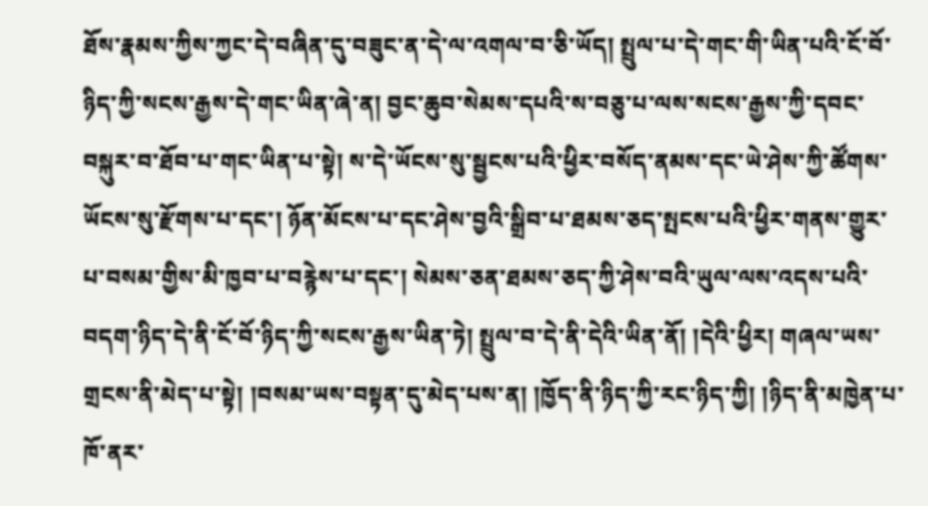ཐོས་རྣམས་ཀྱིས་ཀྱང་དེ་བཞིན་དུ་བཟུང་ན་དེ་ལ་འགལ་བ་ཅི་ཡོད། སྤྲུལ་པ་དེ་གང་གི་ཡིན་པའི་ངོ་བོ་ཉིད་ཀྱི་སངས་རྒྱས་དེ་གང་ཡིན་ཞེ་ན། བྱང་ཆུབ་སེམས་དཔའི་ས་བཅུ་པ་ལས་སངས་རྒྱས་ཀྱི་དབང་བསྐུར་བ་ཐོབ་པ་གང་ཡིན་པ་སྟེ། ས་དེ་ཡོངས་སུ་སྦྱངས་པའི་ཕྱིར་བསོད་ནམས་དང་ཡེ་ཤེས་ཀྱི་ཚོགས་ཡོངས་སུ་རྫོགས་པ་དང་། ཉོན་མོངས་པ་དང་ཤེས་བྱའི་སྒྲིབ་པ་ཐམས་ཅད་སྤངས་པའི་ཕྱིར་གནས་གྱུར་པ་བསམ་གྱིས་མི་ཁྱབ་པ་བརྙེས་པ་དང་། སེམས་ཅན་ཐམས་ཅད་ཀྱི་ཤེས་བའི་ཡུལ་ལས་འདས་པའི་བདག་ཉིད་དེ་ནི་ངོ་བོ་ཉིད་ཀྱི་སངས་རྒྱས་ཡིན་ཏེ། སྤྲུལ་བ་དེ་ནི་དེའི་ཡིན་ནོ། །དེའི་ཕྱིར། གཞལ་ཡས་གྲངས་ནི་མེད་པ་སྟེ། །བསམ་ཡས་བསྟན་དུ་མེད་པས་ན། །ཁྱོད་ནི་ཉིད་ཀྱི་རང་ཉིད་ཀྱི། །ཉིད་ནི་མཁྱེན་པ་ཁོ་ནར་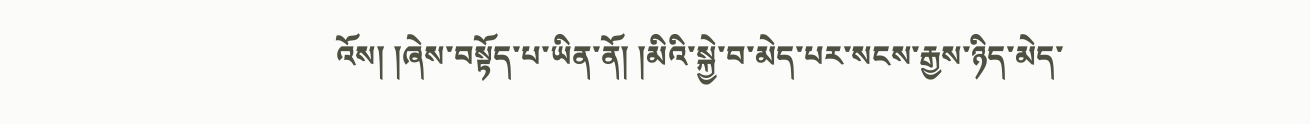འོས། །ཞེས་བསྟོད་པ་ཡིན་ནོ། །མིའི་སྐྱེ་བ་མེད་པར་སངས་རྒྱས་ཉིད་མེད་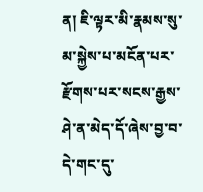ན། ཇི་ལྟར་མི་རྣམས་སུ་མ་སྐྱེས་པ་མངོན་པར་རྫོགས་པར་སངས་རྒྱས་ཤེ་ན་མེད་དོ་ཞེས་བྱ་བ་དེ་གང་དུ་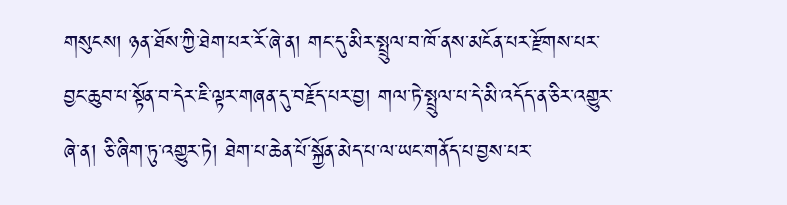གསུངས། ཉན་ཐོས་ཀྱི་ཐེག་པར་རོ་ཞེ་ན། གང་དུ་མིར་སྤྲུལ་བ་ཁོ་ནས་མངོན་པར་རྫོགས་པར་བྱང་ཆུབ་པ་སྟོན་བ་དེར་ཇི་ལྟར་གཞན་དུ་བརྗོད་པར་བྱ། གལ་ཏེ་སྤྲུལ་པ་དེ་མི་འདོད་ན་ཅིར་འགྱུར་ཞེ་ན། ཅི་ཞིག་ཏུ་འགྱུར་ཏེ། ཐེག་པ་ཆེན་པོ་སྐྱོན་མེད་པ་ལ་ཡང་གནོད་པ་བྱས་པར་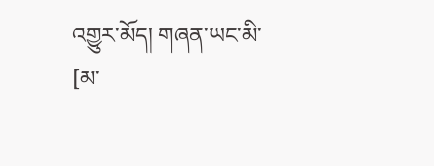འགྱུར་མོད། གཞན་ཡང་མི་
[མ་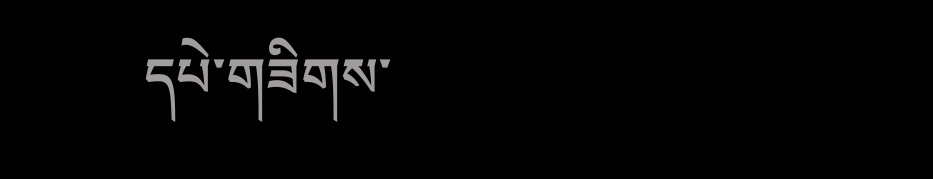དཔེ་གཟིགས་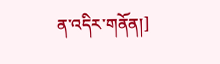ན་འདིར་གནོན།]